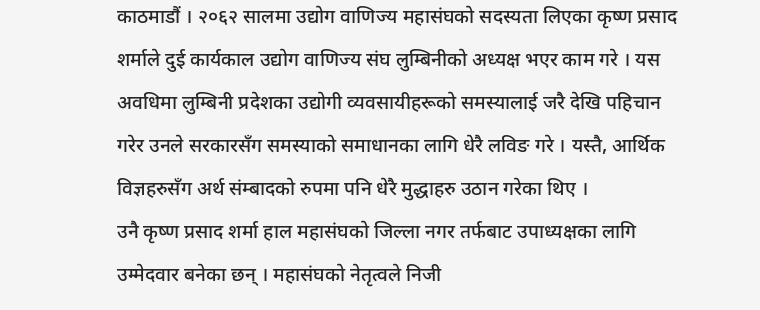काठमाडौं । २०६२ सालमा उद्योग वाणिज्य महासंघको सदस्यता लिएका कृष्ण प्रसाद शर्माले दुई कार्यकाल उद्योग वाणिज्य संघ लुम्बिनीको अध्यक्ष भएर काम गरे । यस अवधिमा लुम्बिनी प्रदेशका उद्योगी व्यवसायीहरूको समस्यालाई जरै देखि पहिचान गरेर उनले सरकारसँग समस्याको समाधानका लागि धेरै लविङ गरे । यस्तै, आर्थिक विज्ञहरुसँग अर्थ संम्बादको रुपमा पनि धेरै मुद्धाहरु उठान गरेका थिए ।
उनै कृष्ण प्रसाद शर्मा हाल महासंघको जिल्ला नगर तर्फबाट उपाध्यक्षका लागि उम्मेदवार बनेका छन् । महासंघको नेतृत्वले निजी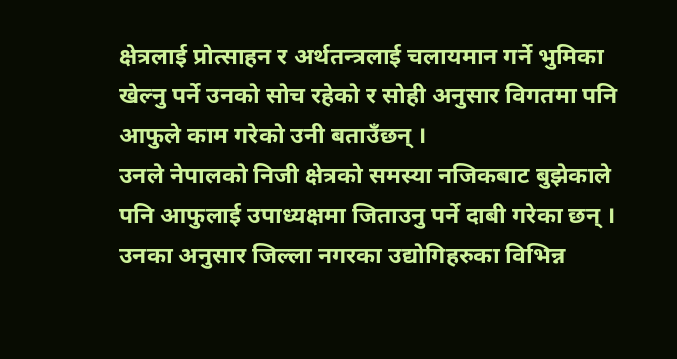क्षेत्रलाई प्रोत्साहन र अर्थतन्त्रलाई चलायमान गर्ने भुमिका खेल्नु पर्ने उनको सोच रहेको र सोही अनुसार विगतमा पनि आफुले काम गरेको उनी बताउँछन् ।
उनले नेपालको निजी क्षेत्रको समस्या नजिकबाट बुझेकाले पनि आफुलाई उपाध्यक्षमा जिताउनु पर्ने दाबी गरेका छन् । उनका अनुसार जिल्ला नगरका उद्योगिहरुका विभिन्न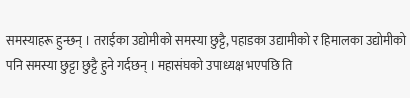समस्याहरू हुन्छन् । तराईका उद्योमीको समस्या छुट्टै, पहाडका उद्यामीको र हिमालका उद्योमीको पनि समस्या छुट्टा छुट्टै हुने गर्दछन् । महासंघको उपाध्यक्ष भएपछि ति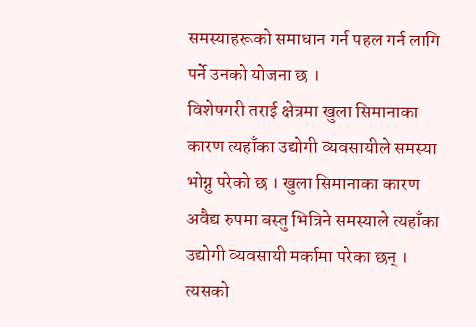समस्याहरूको समाधान गर्न पहल गर्न लागि पर्ने उनको योजना छ ।
विशेषगरी तराई क्षेत्रमा खुला सिमानाका कारण त्यहाँका उद्योगी व्यवसायीले समस्या भोग्नु परेको छ । खुला सिमानाका कारण अवैद्य रुपमा बस्तु भित्रिने समस्याले त्यहाँका उद्योगी व्यवसायी मर्कामा परेका छन् । त्यसको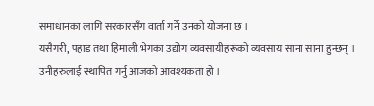समाधानका लागि सरकारसँग वार्ता गर्ने उनको योजना छ ।
यसैगरी, पहाड तथा हिमाली भेगका उद्योग व्यवसायीहरूको व्यवसाय साना साना हुन्छन् । उनीहरुलाई स्थापित गर्नु आजको आवश्यकता हो ।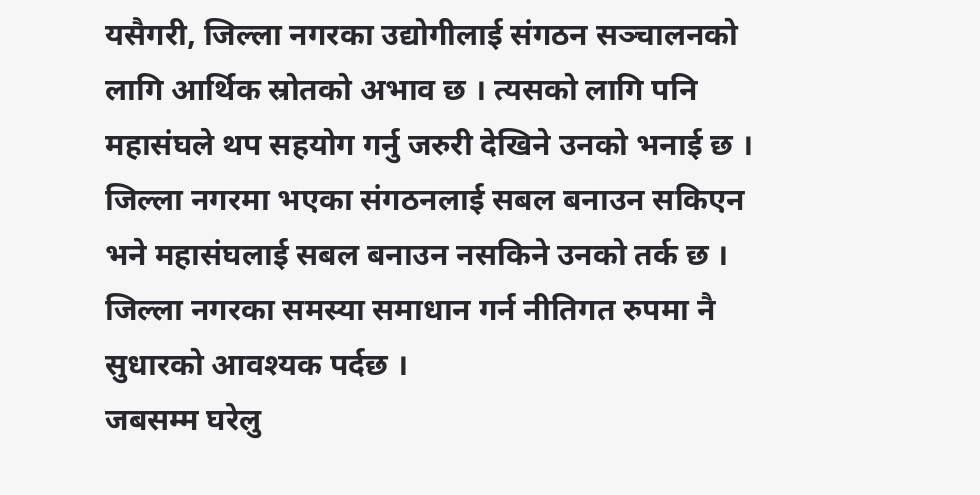यसैगरी, जिल्ला नगरका उद्योगीलाई संगठन सञ्चालनको लागि आर्थिक स्रोतको अभाव छ । त्यसको लागि पनि महासंघले थप सहयोग गर्नु जरुरी देखिने उनको भनाई छ । जिल्ला नगरमा भएका संगठनलाई सबल बनाउन सकिएन भने महासंघलाई सबल बनाउन नसकिने उनको तर्क छ । जिल्ला नगरका समस्या समाधान गर्न नीतिगत रुपमा नै सुधारको आवश्यक पर्दछ ।
जबसम्म घरेलु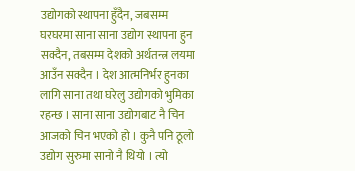उद्योगको स्थापना हुँदैन, जबसम्म घरघरमा साना साना उद्योग स्थापना हुन सक्दैन, तबसम्म देशको अर्थतन्त्र लयमा आउँन सक्दैन । देश आत्मनिर्भर हुनका लागि साना तथा घरेलु उद्योगको भुमिका रहन्छ । साना साना उद्योगबाट नै चिन आजको चिन भएको हो । कुनै पनि ठूलो उद्योग सुरुमा सानो नै थियो । त्यो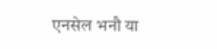एनसेल भनौ या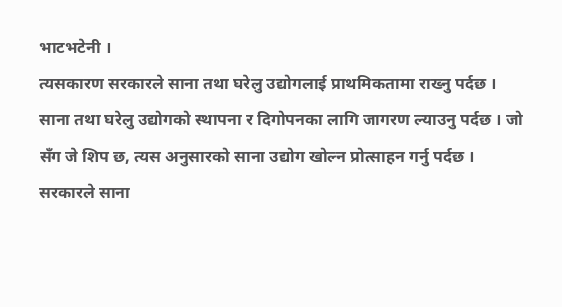भाटभटेनी ।
त्यसकारण सरकारले साना तथा घरेलु उद्योगलाई प्राथमिकतामा राख्नु पर्दछ । साना तथा घरेलु उद्योगको स्थापना र दिगोपनका लागि जागरण ल्याउनु पर्दछ । जो सँग जे शिप छ, त्यस अनुसारको साना उद्योग खोल्न प्रोत्साहन गर्नु पर्दछ । सरकारले साना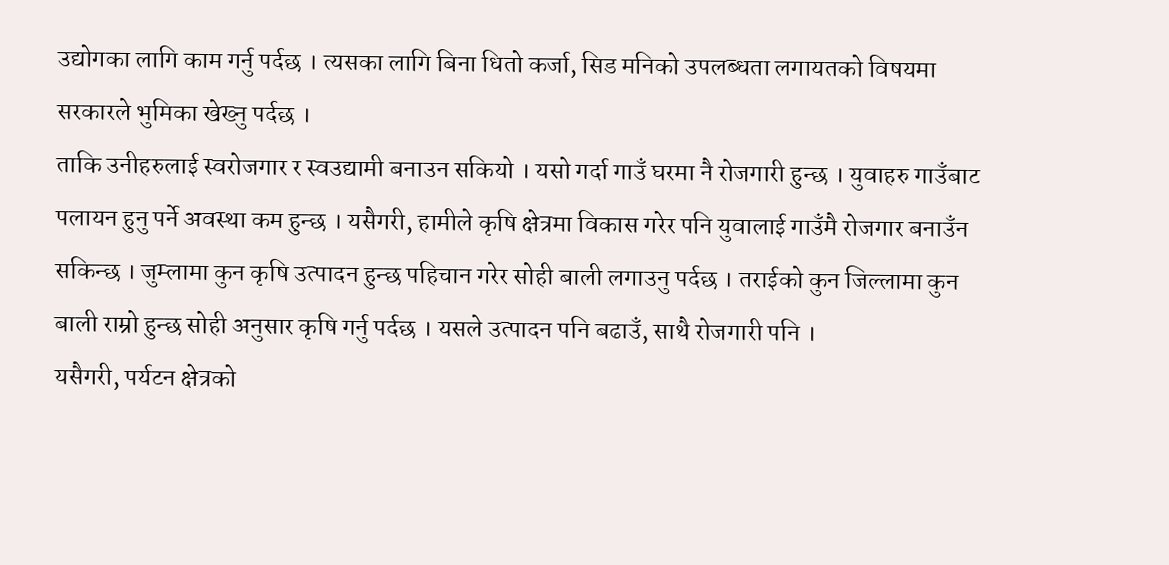उद्योगका लागि काम गर्नु पर्दछ । त्यसका लागि बिना धितो कर्जा, सिड मनिको उपलब्धता लगायतको विषयमा सरकारले भुमिका खेख्नु पर्दछ ।
ताकि उनीहरुलाई स्वरोजगार र स्वउद्यामी बनाउन सकियो । यसो गर्दा गाउँ घरमा नै रोजगारी हुन्छ । युवाहरु गाउँबाट पलायन हुनु पर्ने अवस्था कम हुन्छ । यसैगरी, हामीले कृषि क्षेत्रमा विकास गरेर पनि युवालाई गाउँमै रोजगार बनाउँन सकिन्छ । जुम्लामा कुन कृषि उत्पादन हुन्छ पहिचान गरेर सोही बाली लगाउनु पर्दछ । तराईको कुन जिल्लामा कुन बाली राम्रो हुन्छ सोही अनुसार कृषि गर्नु पर्दछ । यसले उत्पादन पनि बढाउँ, साथै रोजगारी पनि ।
यसैगरी, पर्यटन क्षेत्रको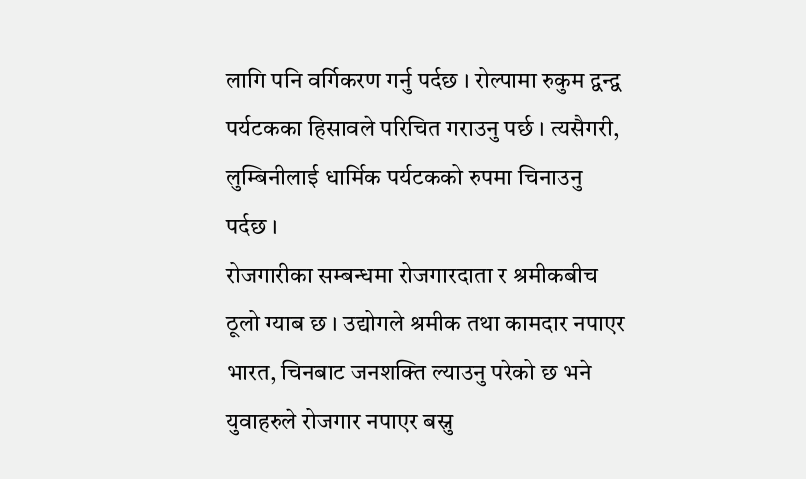लागि पनि वर्गिकरण गर्नु पर्दछ । रोल्पामा रुकुम द्वन्द्व पर्यटकका हिसावले परिचित गराउनु पर्छ । त्यसैगरी, लुम्बिनीलाई धार्मिक पर्यटकको रुपमा चिनाउनु पर्दछ ।
रोजगारीका सम्बन्धमा रोजगारदाता र श्रमीकबीच ठूलो ग्याब छ । उद्योगले श्रमीक तथा कामदार नपाएर भारत, चिनबाट जनशक्ति ल्याउनु परेको छ भने युवाहरुले रोजगार नपाएर बस्नु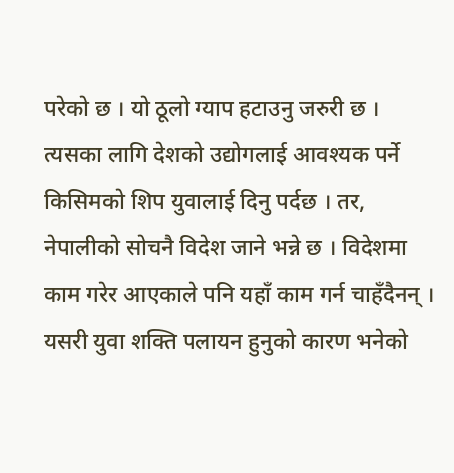परेको छ । यो ठूलो ग्याप हटाउनु जरुरी छ । त्यसका लागि देशको उद्योगलाई आवश्यक पर्ने किसिमको शिप युवालाई दिनु पर्दछ । तर, नेपालीको सोचनै विदेश जाने भन्ने छ । विदेशमा काम गरेर आएकाले पनि यहाँ काम गर्न चाहँदैनन् । यसरी युवा शक्ति पलायन हुनुको कारण भनेको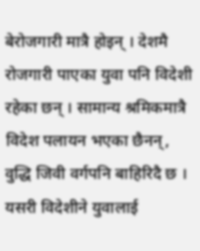बेरोजगारी मात्रै होइन् । देशमै रोजगारी पाएका युवा पनि विदेशी रहेका छन् । सामान्य श्रमिकमात्रै विदेश पलायन भएका छैनन्, वुद्धि जिवी वर्गपनि बाहिरिदै छ । यसरी विदेशीने युवालाई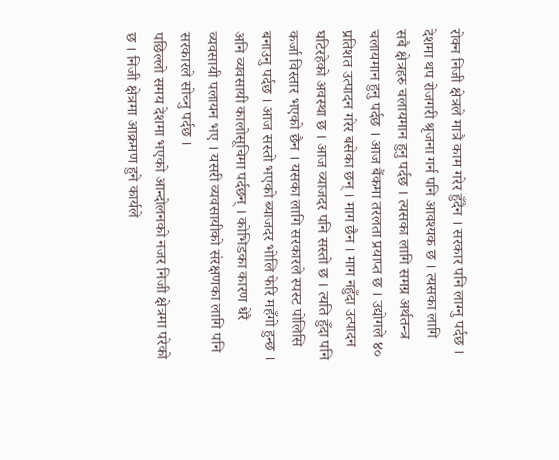रोक्न निजी क्षेत्रले मात्रै काम गरेर हुँदैन । सरकार पनि लाग्नु पर्दछ ।
देशमा थप रोजगरी श्रृजना गर्न पनि आवश्यक छ । त्यसका लागि सबै क्षेत्रहरु चलायमान हुनु पर्दछ । त्यसका लागि समग्र अर्थतन्त्र चलायमान हुनु पर्दछ । आज बैंकमा तरलता प्रयाप्त छ । उद्योगले ४० प्रतिशत उत्पादन गरेर बसेका छन् । माग छैन । माग नहुँदा उत्पादन घटिरहेको अवस्था छ । आज व्याजदर पनि सस्तो छ । त्यति हुँदा पनि कर्जा विस्तार भएको छैन । यसका लागि सरकारले स्पस्ट पोलिसि बनाउनु पर्दछ । आज सस्तो भएको ब्याजदर भोलि फेरि महँगो हुन्छ । अनि व्यवसायी कालोसूचिमा पर्दछन् । कोभिडका कारण धेरै व्यवसायी पलायन भए । यसरी व्यवसायीको संरक्षणका लागि पनि सरकारले सोच्नु पर्दछ ।
पछिल्लो समय देशमा भएको आन्दोलनको नजर निजी क्षेत्रमा परेको छ । निजी क्षेत्रमा आक्रमण हुने कार्यले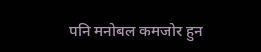पनि मनोबल कमजोर हुन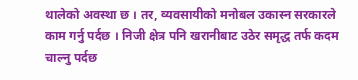थालेको अवस्था छ । तर, व्यवसायीको मनोबल उकास्न सरकारले काम गर्नु पर्दछ । निजी क्षेत्र पनि खरानीबाट उठेर समृद्ध तर्फ कदम चाल्नु पर्दछ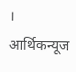।
आर्थिकन्यूज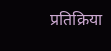प्रतिक्रिया